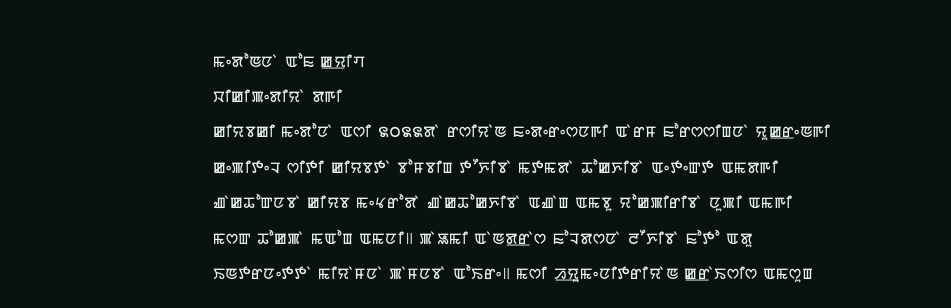ꯃꯦꯗꯣꯟꯅꯥ ꯑꯣꯐ ꯀ꯭ꯌꯤꯚ
ꯋꯤꯀꯤꯄꯦꯗꯤꯌꯥ ꯗꯒꯤ
ꯀꯤꯌꯕꯀꯤ ꯃꯦꯗꯣꯅꯥ ꯑꯁꯤ ꯲꯰꯲꯲ꯗꯥ ꯔꯁꯤꯌꯥꯟ ꯐꯦꯗꯦꯔꯦꯁꯅꯒꯤ ꯑꯥꯔꯝ ꯐꯣꯔꯁꯁꯤꯡꯅꯥ ꯌꯨꯀ꯭ꯔꯦꯟꯒꯤ ꯀꯦꯄꯤꯇꯦꯜ ꯁꯤꯇꯤ ꯀꯤꯌꯕꯇꯥ ꯕꯣꯝꯕꯤꯡ ꯇꯧꯈꯤꯕꯥ ꯃꯇꯃꯗꯥ ꯊꯣꯀꯈꯤꯕꯥ ꯑꯦꯇꯦꯛꯇ ꯑꯃꯗꯒꯤ ꯉꯥꯀꯊꯣꯛꯅꯕꯥ ꯀꯤꯌꯕ ꯃꯦꯠꯔꯣꯗꯥ ꯉꯥꯀꯊꯣꯀꯈꯤꯕꯥ ꯑꯉꯥꯡ ꯑꯃꯕꯨ ꯌꯣꯀꯄꯤꯔꯤꯕꯥ ꯅꯨꯄꯤ ꯑꯃꯒꯤ ꯃꯁꯛ ꯊꯣꯀꯄꯥ ꯃꯑꯣꯡ ꯑꯃꯅꯤ꯫ ꯄꯥꯎꯃꯤ ꯑꯥꯟꯗ꯭ꯔꯥꯁ ꯐꯣꯜꯗꯁꯅꯥ ꯂꯧꯈꯤꯕꯥ ꯐꯣꯇꯣ ꯑꯗꯨ ꯏꯟꯇꯔꯅꯦꯇꯇꯥ ꯃꯤꯌꯥꯝꯅꯥ ꯄꯥꯝꯅꯕꯥ ꯑꯣꯏꯔꯦ꯫ ꯃꯁꯤ ꯍ꯭ꯌꯨꯃꯦꯅꯤꯇꯔꯤꯌꯥꯟ ꯀ꯭ꯔꯥꯏꯁꯤꯁ ꯑꯃꯁꯨꯡ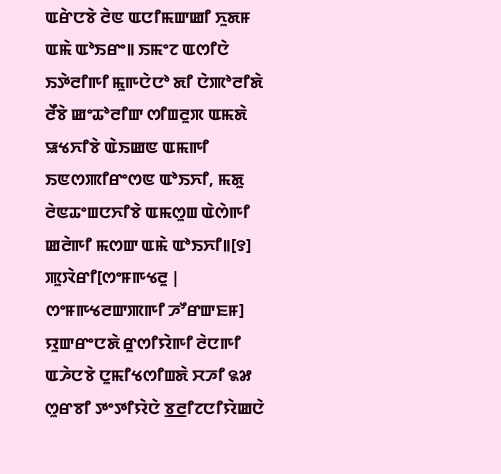ꯑꯔꯥꯅꯕꯥ ꯂꯥꯟ ꯑꯅꯤꯃꯛꯀꯤ ꯈꯨꯗꯝ ꯑꯃꯥ ꯑꯣꯏꯔꯦ꯫ ꯏꯃꯦꯖ ꯑꯁꯤꯅꯥ ꯏꯇꯥꯂꯤꯒꯤ ꯃꯨꯒꯅꯥꯅꯣ ꯗꯤ ꯅꯥꯄꯣꯂꯤꯗꯥ ꯂꯩꯕꯥ ꯀꯦꯊꯣꯂꯤꯛ ꯁꯤꯡꯂꯨꯞ ꯑꯃꯗꯥ ꯎꯠꯈꯤꯕꯥ ꯑꯥꯏꯀꯟ ꯑꯃꯒꯤ ꯏꯟꯁꯄꯤꯔꯦꯁꯟ ꯑꯣꯏꯈꯤ, ꯃꯗꯨ ꯂꯥꯟꯊꯦꯡꯅꯈꯤꯕꯥ ꯑꯃꯁꯨꯡ ꯑꯥꯁꯥꯒꯤ ꯀꯂꯥꯒꯤ ꯃꯁꯛ ꯑꯃꯥ ꯑꯣꯏꯈꯤ꯫[꯱]
ꯄꯨꯋꯥꯔꯤ[ꯁꯦꯝꯒꯠꯂꯨ | ꯁꯦꯝꯒꯠꯂꯛꯄꯒꯤ ꯍꯧꯔꯛꯐꯝ]
ꯌꯨꯛꯔꯦꯅꯗꯥ ꯔꯨꯁꯤꯌꯥꯒꯤ ꯂꯥꯅꯒꯤ ꯑꯍꯥꯅꯕꯥ ꯅꯨꯃꯤꯠꯁꯤꯡꯗꯥ ꯆꯍꯤ ꯲꯷ ꯁꯨꯔꯕꯤ ꯇꯦꯇꯤꯌꯥꯅꯥ ꯕ꯭ꯂꯤꯖꯅꯤꯌꯥꯀꯅꯥ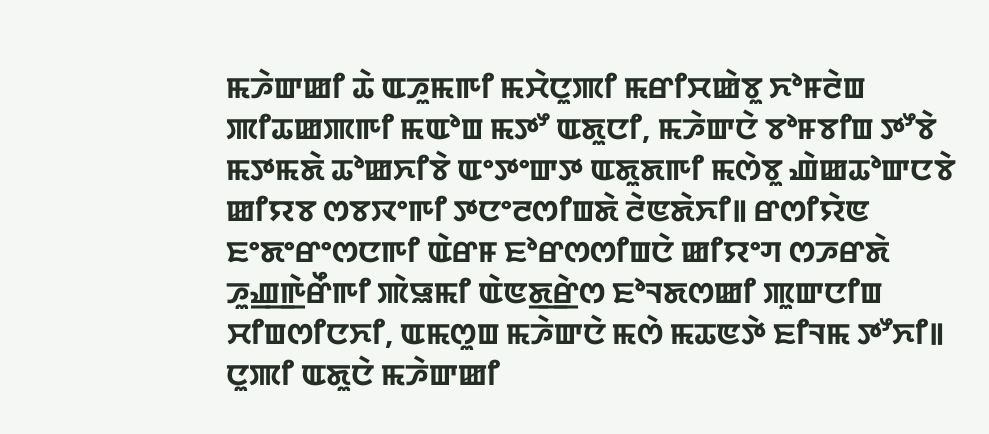ꯃꯍꯥꯛꯀꯤ ꯊꯥ ꯑꯍꯨꯃꯒꯤ ꯃꯆꯥꯅꯨꯄꯤ ꯃꯔꯤꯆꯀꯥꯕꯨ ꯈꯣꯝꯂꯥꯡ ꯄꯤꯊꯀꯄꯒꯤ ꯃꯑꯣꯡ ꯃꯇꯧ ꯑꯗꯨꯅꯤ, ꯃꯍꯥꯛꯅꯥ ꯕꯣꯝꯕꯤꯡ ꯇꯧꯕꯥ ꯃꯇꯃꯗꯥ ꯊꯣꯀꯈꯤꯕꯥ ꯑꯦꯇꯦꯛꯇ ꯑꯗꯨꯗꯒꯤ ꯃꯁꯥꯕꯨ ꯉꯥꯀꯊꯣꯛꯅꯕꯥ ꯀꯤꯌꯕ ꯁꯕꯋꯦꯒꯤ ꯇꯅꯦꯂꯁꯤꯡꯗꯥ ꯂꯥꯟꯗꯥꯈꯤ꯫ ꯔꯁꯤꯌꯥꯟ ꯐꯦꯗꯦꯔꯦꯁꯅꯒꯤ ꯑꯥꯔꯝ ꯐꯣꯔꯁꯁꯤꯡꯅꯥ ꯀꯤꯌꯦꯚ ꯁꯍꯔꯗꯥ ꯍꯨꯉ꯭ꯒꯥꯔꯩꯒꯤ ꯄꯥꯎꯃꯤ ꯑꯥꯟꯗ꯭ꯔꯥꯁ ꯐꯣꯜꯗꯁꯀꯤ ꯄꯨꯛꯅꯤꯡ ꯆꯤꯡꯁꯤꯅꯈꯤ, ꯑꯃꯁꯨꯡ ꯃꯍꯥꯛꯅꯥ ꯃꯁꯥ ꯃꯊꯟꯇꯥ ꯐꯤꯜꯃ ꯇꯧꯈꯤ꯫ ꯅꯨꯄꯤ ꯑꯗꯨꯅꯥ ꯃꯍꯥꯛꯀꯤ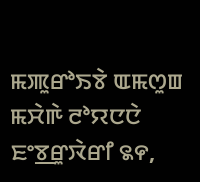ꯃꯄꯨꯔꯣꯏꯕꯥ ꯑꯃꯁꯨꯡ ꯃꯆꯥꯒꯥ ꯂꯣꯌꯅꯅꯥ ꯐꯦꯕ꯭ꯔꯨꯋꯥꯔꯤ ꯲꯵,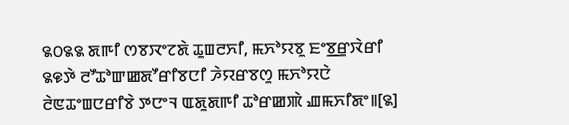꯲꯰꯲꯲ ꯗꯒꯤ ꯁꯕꯋꯦꯖꯗꯥ ꯊꯨꯡꯂꯈꯤ, ꯃꯈꯣꯌꯕꯨ ꯐꯦꯕ꯭ꯔꯨꯋꯥꯔꯤ ꯲꯶ꯇꯥ ꯂꯧꯊꯣꯛꯀꯗꯧꯔꯤꯕꯅꯤ ꯍꯥꯌꯔꯕꯁꯨ ꯃꯈꯣꯌꯅꯥ ꯂꯥꯟꯊꯦꯡꯅꯔꯤꯕꯥ ꯇꯅꯦꯜ ꯑꯗꯨꯗꯒꯤ ꯊꯣꯔꯀꯄꯥ ꯉꯃꯈꯤꯗꯦ꯫[꯲]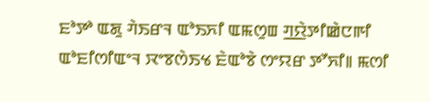ꯐꯣꯇꯣ ꯑꯗꯨ ꯚꯥꯏꯔꯜ ꯑꯣꯏꯈꯤ ꯑꯃꯁꯨꯡ ꯚ꯭ꯌꯥꯇꯤꯀꯥꯅꯒꯤ ꯑꯣꯐꯤꯁꯤꯑꯦꯜ ꯋꯦꯕꯁꯥꯏꯠ ꯐꯥꯑꯣꯕꯥ ꯁꯦꯌꯔ ꯇꯧꯈꯤ꯫ ꯃꯁꯤ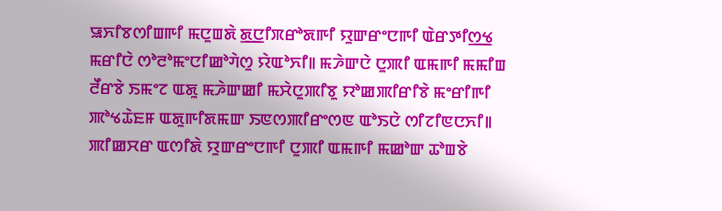ꯎꯈꯤꯕꯁꯤꯡꯒꯤ ꯃꯅꯨꯡꯗꯥ ꯗ꯭ꯅꯤꯞꯔꯣꯗꯒꯤ ꯌꯨꯛꯔꯦꯅꯒꯤ ꯑꯥꯔꯇꯤꯁ꯭ꯠ ꯃꯔꯤꯅꯥ ꯁꯣꯂꯣꯃꯦꯅꯤꯀꯣꯚꯥꯁꯨ ꯌꯥꯑꯣꯈꯤ꯫ ꯃꯍꯥꯛꯅꯥ ꯅꯨꯄꯤ ꯑꯃꯒꯤ ꯃꯃꯤꯡ ꯂꯩꯔꯕꯥ ꯏꯃꯦꯖ ꯑꯗꯨ ꯃꯍꯥꯛꯀꯤ ꯃꯆꯥꯅꯨꯄꯤꯕꯨ ꯌꯣꯀꯄꯤꯔꯤꯕꯥ ꯃꯦꯔꯤꯒꯤ ꯄꯣꯠꯊꯥꯐꯝ ꯑꯗꯨꯒꯤꯗꯃꯛ ꯏꯟꯁꯄꯤꯔꯦꯁꯟ ꯑꯣꯏꯅꯥ ꯁꯤꯖꯤꯟꯅꯈꯤ꯫ ꯄꯤꯀꯆꯔ ꯑꯁꯤꯗꯥ ꯌꯨꯛꯔꯦꯅꯒꯤ ꯅꯨꯄꯤ ꯑꯃꯒꯤ ꯃꯀꯣꯛ ꯊꯣꯡꯕꯥ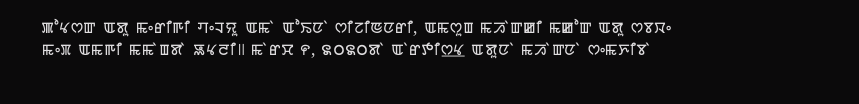ꯄꯣꯠꯁꯛ ꯑꯗꯨ ꯃꯦꯔꯤꯒꯤ ꯚꯦꯜꯌꯨ ꯑꯃꯥ ꯑꯣꯏꯅꯥ ꯁꯤꯖꯤꯟꯅꯔꯤ, ꯑꯃꯁꯨꯡ ꯃꯍꯥꯛꯀꯤ ꯃꯀꯣꯛ ꯑꯗꯨ ꯁꯕꯋꯦ ꯃꯦꯞ ꯑꯃꯒꯤ ꯃꯃꯥꯡꯗꯥ ꯎꯠꯂꯤ꯫ ꯃꯥꯔꯆ ꯵, ꯲꯰꯲꯰ꯗꯥ ꯑꯥꯔꯇꯤꯁ꯭ꯠ ꯑꯗꯨꯅꯥ ꯃꯍꯥꯛꯅꯥ ꯁꯦꯃꯈꯤꯕꯥ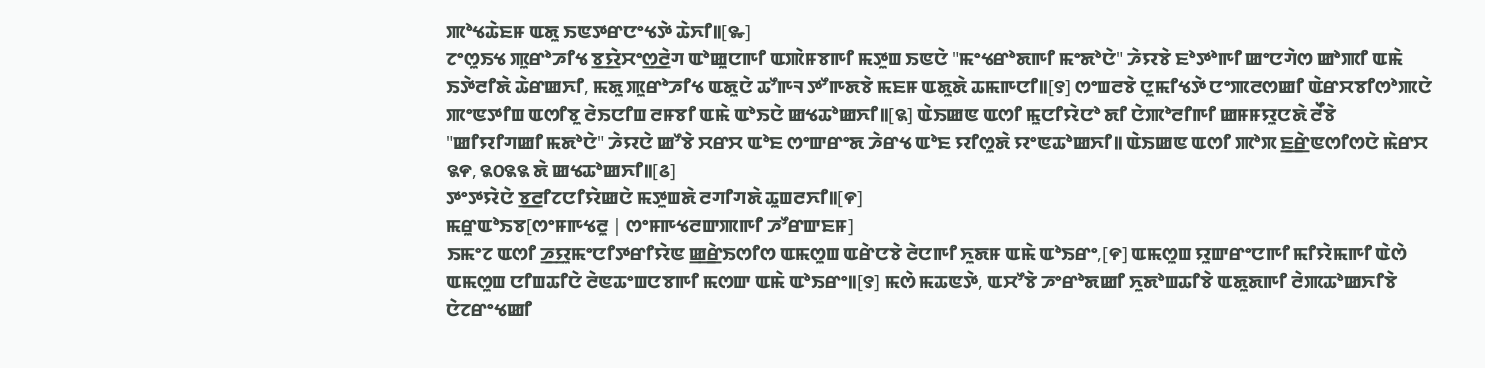ꯄꯣꯠꯊꯥꯐꯝ ꯑꯗꯨ ꯏꯟꯇꯔꯅꯦꯠꯇꯥ ꯊꯥꯈꯤ꯫[꯳]
ꯖꯦꯁꯨꯏꯠ ꯄꯨꯔꯣꯍꯤꯠ ꯕ꯭ꯌꯥꯆꯦꯁ꯭ꯂꯥꯚ ꯑꯣꯀꯨꯅꯒꯤ ꯑꯄꯥꯝꯕꯒꯤ ꯃꯇꯨꯡ ꯏꯟꯅꯥ "ꯃꯦꯠꯔꯣꯗꯒꯤ ꯃꯦꯗꯣꯅꯥ" ꯍꯥꯌꯕꯥ ꯐꯣꯇꯣꯒꯤ ꯀꯦꯅꯚꯥꯁ ꯀꯣꯄꯤ ꯑꯃꯥ ꯏꯇꯥꯂꯤꯗꯥ ꯊꯥꯔꯀꯈꯤ, ꯃꯗꯨ ꯄꯨꯔꯣꯍꯤꯠ ꯑꯗꯨꯅꯥ ꯊꯧꯒꯜ ꯇꯧꯒꯗꯕꯥ ꯃꯐꯝ ꯑꯗꯨꯗꯥ ꯊꯃꯒꯅꯤ꯫[꯱] ꯁꯦꯡꯂꯕꯥ ꯅꯨꯃꯤꯠꯇꯥ ꯅꯦꯄꯂꯁꯀꯤ ꯑꯥꯔꯆꯕꯤꯁꯣꯄꯅꯥ ꯄꯦꯟꯇꯤꯡ ꯑꯁꯤꯕꯨ ꯂꯥꯏꯅꯤꯡ ꯂꯝꯕꯤ ꯑꯃꯥ ꯑꯣꯏꯅꯥ ꯀꯠꯊꯣꯀꯈꯤ꯫[꯲] ꯑꯥꯏꯀꯟ ꯑꯁꯤ ꯃꯨꯅꯤꯌꯥꯅꯣ ꯗꯤ ꯅꯥꯄꯣꯂꯤꯒꯤ ꯀꯝꯝꯌꯨꯅꯗꯥ ꯂꯩꯕꯥ "ꯀꯤꯌꯤꯚꯀꯤ ꯃꯗꯣꯅꯥ" ꯍꯥꯌꯅꯥ ꯀꯧꯕꯥ ꯆꯔꯆ ꯑꯣꯐ ꯁꯦꯛꯔꯦꯗ ꯍꯥꯔꯠ ꯑꯣꯐ ꯌꯤꯁꯨꯗꯥ ꯌꯦꯟꯊꯣꯀꯈꯤ꯫ ꯑꯥꯏꯀꯟ ꯑꯁꯤ ꯄꯣꯞ ꯐ꯭ꯔꯥꯟꯁꯤꯁꯅꯥ ꯃꯥꯔꯆ ꯲꯵, ꯲꯰꯲꯲ ꯗꯥ ꯀꯠꯊꯣꯀꯈꯤ꯫[꯴]
ꯇꯦꯇꯌꯥꯅꯥ ꯕ꯭ꯂꯤꯖꯅꯤꯌꯥꯀꯅꯥ ꯃꯇꯨꯡꯗꯥ ꯂꯚꯤꯚꯗꯥ ꯊꯨꯡꯂꯈꯤ꯫[꯵]
ꯃꯔꯨꯑꯣꯏꯕ[ꯁꯦꯝꯒꯠꯂꯨ | ꯁꯦꯝꯒꯠꯂꯛꯄꯒꯤ ꯍꯧꯔꯛꯐꯝ]
ꯏꯃꯦꯖ ꯑꯁꯤ ꯍ꯭ꯌꯨꯃꯦꯅꯤꯇꯔꯤꯌꯥꯟ ꯀ꯭ꯔꯥꯏꯁꯤꯁ ꯑꯃꯁꯨꯡ ꯑꯔꯥꯅꯕꯥ ꯂꯥꯅꯒꯤ ꯈꯨꯗꯝ ꯑꯃꯥ ꯑꯣꯏꯔꯦ,[꯵] ꯑꯃꯁꯨꯡ ꯌꯨꯛꯔꯦꯅꯒꯤ ꯃꯤꯌꯥꯃꯒꯤ ꯑꯥꯁꯥ ꯑꯃꯁꯨꯡ ꯅꯤꯡꯊꯤꯅꯥ ꯂꯥꯟꯊꯦꯡꯅꯕꯒꯤ ꯃꯁꯛ ꯑꯃꯥ ꯑꯣꯏꯔꯦ꯫[꯱] ꯃꯁꯥ ꯃꯊꯟꯇꯥ, ꯑꯆꯧꯕꯥ ꯍꯦꯔꯣꯗꯀꯤ ꯈꯨꯗꯣꯡꯊꯤꯕꯥ ꯑꯗꯨꯗꯒꯤ ꯂꯥꯄꯊꯣꯀꯈꯤꯕꯥ ꯅꯥꯖꯔꯦꯠꯀꯤ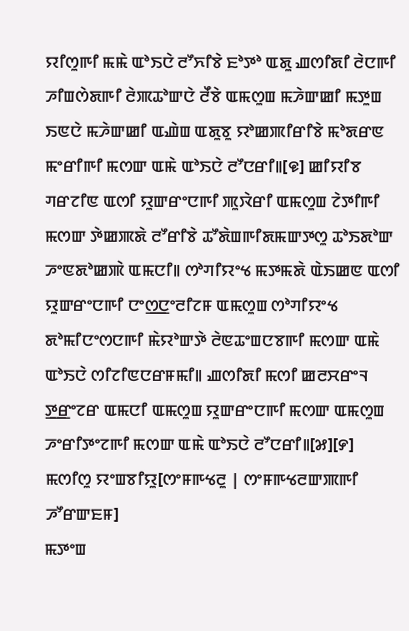ꯌꯤꯁꯨꯒꯤ ꯃꯃꯥ ꯑꯣꯏꯅꯥ ꯂꯧꯈꯤꯕꯥ ꯐꯣꯇꯣ ꯑꯗꯨ ꯉꯁꯤꯗꯤ ꯂꯥꯅꯒꯤ ꯍꯤꯡꯁꯥꯗꯒꯤ ꯂꯥꯄꯊꯣꯛꯅꯥ ꯂꯩꯕꯥ ꯑꯃꯁꯨꯡ ꯃꯍꯥꯛꯀꯤ ꯃꯇꯨꯡ ꯏꯟꯅꯥ ꯃꯍꯥꯛꯀꯤ ꯑꯉꯥꯡ ꯑꯗꯨꯕꯨ ꯌꯣꯀꯄꯤꯔꯤꯕꯥ ꯃꯣꯗꯔꯟ ꯃꯦꯔꯤꯒꯤ ꯃꯁꯛ ꯑꯃꯥ ꯑꯣꯏꯅꯥ ꯂꯧꯅꯔꯤ꯫[꯶] ꯀꯤꯌꯤꯕ ꯚꯔꯖꯤꯟ ꯑꯁꯤ ꯌꯨꯛꯔꯦꯅꯒꯤ ꯄꯨꯋꯥꯔꯤ ꯑꯃꯁꯨꯡ ꯖꯥꯇꯤꯒꯤ ꯃꯁꯛ ꯇꯥꯀꯄꯗꯥ ꯂꯧꯔꯤꯕꯥ ꯊꯧꯗꯥꯡꯒꯤꯗꯃꯛꯇꯁꯨ ꯊꯣꯏꯗꯣꯛ ꯍꯦꯟꯗꯣꯀꯄꯥ ꯑꯃꯅꯤ꯫ ꯁꯣꯚꯤꯌꯦꯠ ꯃꯇꯃꯗꯥ ꯑꯥꯏꯀꯟ ꯑꯁꯤ ꯌꯨꯛꯔꯦꯅꯒꯤ ꯅꯦꯁ꯭ꯅꯦꯂꯤꯖꯝ ꯑꯃꯁꯨꯡ ꯁꯣꯚꯤꯌꯦꯠ ꯗꯣꯃꯤꯅꯦꯁꯅꯒꯤ ꯃꯥꯌꯣꯛꯇꯥ ꯂꯥꯟꯊꯦꯡꯅꯕꯒꯤ ꯃꯁꯛ ꯑꯃꯥ ꯑꯣꯏꯅꯥ ꯁꯤꯖꯤꯟꯅꯔꯝꯃꯤ꯫ ꯉꯁꯤꯗꯤ ꯃꯁꯤ ꯀꯂꯆꯔꯦꯜ ꯇ꯭ꯔꯦꯖꯔ ꯑꯃꯅꯤ ꯑꯃꯁꯨꯡ ꯌꯨꯛꯔꯦꯅꯒꯤ ꯃꯁꯛ ꯑꯃꯁꯨꯡ ꯍꯦꯔꯤꯇꯦꯖꯒꯤ ꯃꯁꯛ ꯑꯃꯥ ꯑꯣꯏꯅꯥ ꯂꯧꯅꯔꯤ꯫[꯷][꯸]
ꯃꯁꯤꯁꯨ ꯌꯦꯡꯕꯤꯌꯨ[ꯁꯦꯝꯒꯠꯂꯨ | ꯁꯦꯝꯒꯠꯂꯛꯄꯒꯤ ꯍꯧꯔꯛꯐꯝ]
ꯃꯇꯦꯡ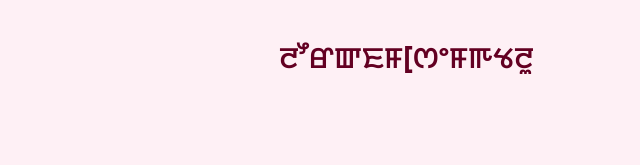ꯂꯧꯔꯛꯐꯝ[ꯁꯦꯝꯒꯠꯂꯨ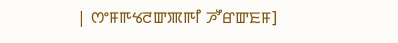| ꯁꯦꯝꯒꯠꯂꯛꯄꯒꯤ ꯍꯧꯔꯛꯐꯝ]